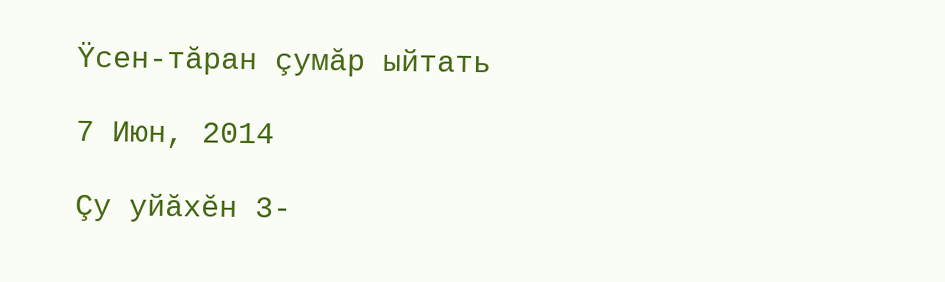Ÿсен-тăран çумăр ыйтать

7 Июн, 2014

Çу уйăхĕн 3-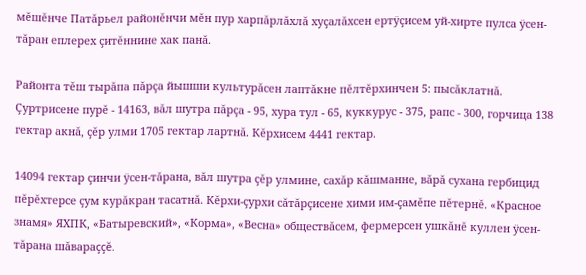мĕшĕнче Патăрьел районĕнчи мĕн пур харпăрлăхлă хуçалăхсен ертÿçисем уй-хирте пулса ÿсен-тăран еплерех çитĕннине хак панă.

Районта тĕш тырăпа пăрçа йышши культурăсен лаптăкне пĕлтĕрхинчен 5: пысăклатнă. Çуртрисене пурĕ - 14163, вăл шутра пăрçа - 95, хура тул - 65, куккурус - 375, рапс - 300, горчица 138 гектар акнă, çĕр улми 1705 гектар лартнă. Кĕрхисем 4441 гектар.

14094 гектар çинчи ÿсен-тăрана, вăл шутра çĕр улмине, сахăр кăшманне, вăрă сухана гербицид пĕрĕхтерсе çум курăкран тасатнă. Кĕрхи-çурхи сăтăрçисене хими им-çамĕпе пĕтернĕ. «Красное знамя» ЯХПК, «Батыревский», «Корма», «Весна» обществăсем, фермерсен ушкăнĕ куллен ÿсен-тăрана шăвараççĕ.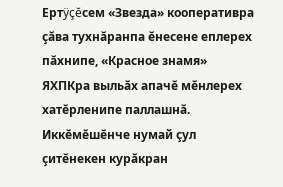Ертÿçĕсем «Звезда» кооперативра çăва тухнăранпа ĕнесене еплерех пăхнипе, «Красное знамя» ЯХПКра выльăх апачĕ мĕнлерех хатĕрленипе паллашнă. Иккĕмĕшĕнче нумай çул çитĕнекен курăкран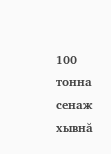100 тонна сенаж хывнă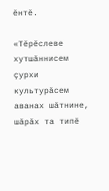ĕнтĕ.

«Тĕрĕслеве хутшăннисем çурхи культурăсем аванах шăтнине, шăрăх та типĕ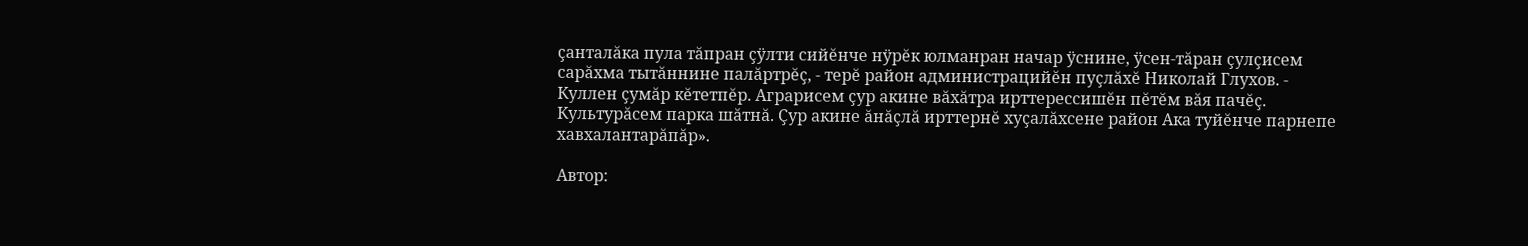çанталăка пула тăпран çÿлти сийĕнче нÿрĕк юлманран начар ÿснине, ÿсен-тăран çулçисем сарăхма тытăннине палăртрĕç, - терĕ район администрацийĕн пуçлăхĕ Николай Глухов. - Куллен çумăр кĕтетпĕр. Аграрисем çур акине вăхăтра ирттерессишĕн пĕтĕм вăя пачĕç. Культурăсем парка шăтнă. Çур акине ăнăçлă ирттернĕ хуçалăхсене район Ака туйĕнче парнепе хавхалантарăпăр».

Автор: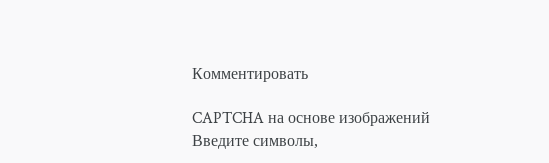Комментировать

CAPTCHA на основе изображений
Введите символы,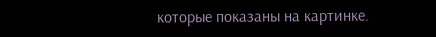которые показаны на картинке.